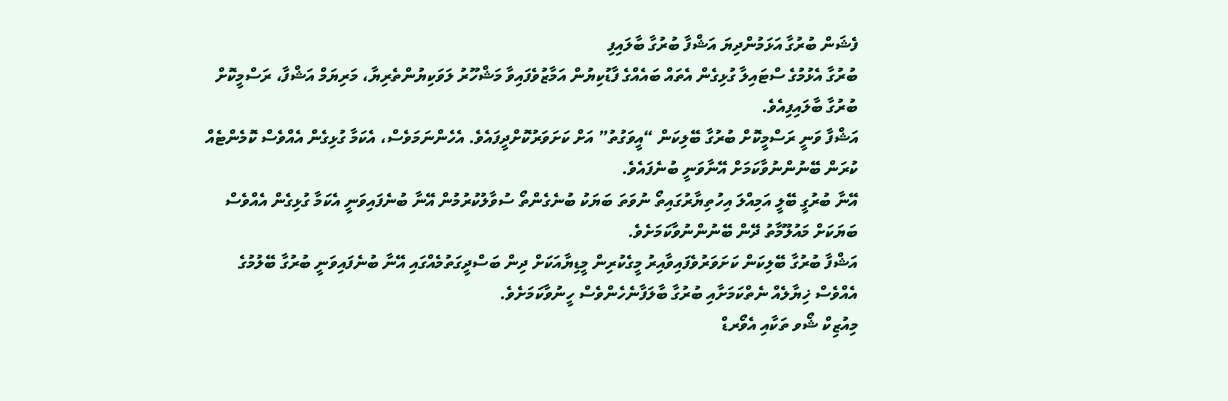ފެޝަން ބުރުގާ އަޅަމުންދިޔަ އަޝްފާ ބުރުގާ ބާލައިފި
ބުރުގާ އެޅުމުގެ ސްޓައިލާ ގުޅިގެން އެތައް ބައެއްގެ ފާޑުކިޔުން އަމާޒުވެފައިވާ މަޝްހޫރު ލަވަކިޔުންތެރިޔާ، މަރިޔަމް އަޝްފާ، ރަސްމީކޮށް ބުރުގާ ބާލައިފިއެވެ.
އަޝްފާ ވަނީ ރަސްމީކޮށް ބުރުގާ ބޭލިކަން “އީވަގުތު” އަށް ކަށަވަރުކޮށްދީފައެވެ. އެހެންނަމަވެސް، އެކަމާ ގުޅިގެން އެއްވެސް ކޮމެންޓެއް ކުރަން ބޭނުންނުވާކަމަށް އޭނާވަނީ ބުނެފައެވެ.
އޭނާ ބުރުގީ ބޭލީ އަމިއްލަ އިހުތިޔާރުގައިތޯ ނުވަތަ ބަޔަކު ބުނެގެންތޯ ސުވާލުކުރުމުން އޭނާ ބުނެފައިވަނީ އެކަމާ ގުޅިގެން އެއްވެސް ބަޔަކަށް މައުލޫމާތު ދޭން ބޭނުންނުވާކަމަށެވެ.
އަޝްފާ ބުރުގާ ބޭލިކަން ކަށަވަރުވެފައިވާއިރު މީގެކުރިން މީޑިޔާއަކަށް ދިން ބަސްދީގަތުމެއްގައި އޭނާ ބުނެފައިވަނީ ބުރުގާ ބޭލުމުގެ އެއްވެސް ޚިޔާލެއް ނެތްކަމަށާއި ބުރުގާ ބާލަފާނެހެންވެސް ހީނުވާކަމަށެވެ.
މިއުޒިކް ޝޯވ ތަކާއި އެވޯރޑް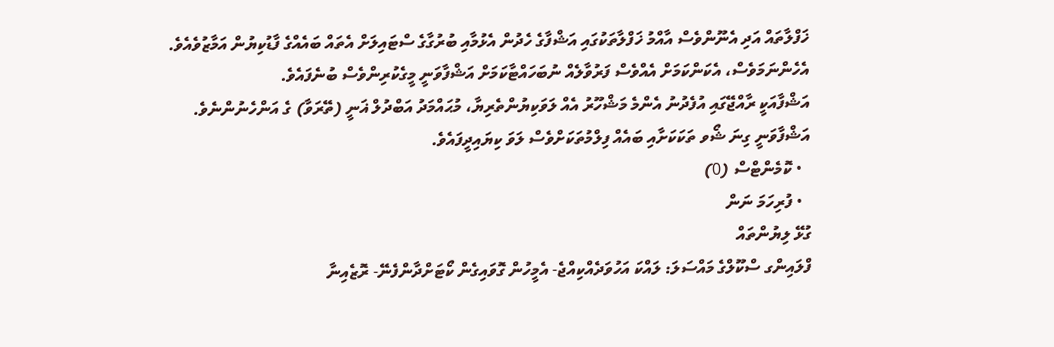ޚަފްލާތައް އަދި އެނޫންވެސް އާއްމު ޚަފްލާތަކުގައި އަޝްފާގެ ހެދުން އެޅުމާއި ބުރުގާގެ ސްޓައިލަށް އެތައް ބައެއްގެ ފާޑުކިޔުން އަމާޒުވެއެވެ. އެހެންނަމަވެސް، އެކަންކަމަށް އެއްވެސް ފަރުވާލެއް ނުބަހައްޓާކަމަށް އަޝްފާވަނީ މީގެކުރިންވެސް ބުނެފައެވެ.
އަޝްފާއަކީ ރާއްޖޭގައި އުފެދުނު އެންމެ މަޝްހޫރު އެއް ލަވަކިޔުންތެރިޔާ، މުޙައްމަދު އަބްދުލް ޣަނީ (ތޭރަވާ) ގެ އަންހެނުންނެވެ. އަޝްފާވަނީ ގިނަ ޝޯވ ތަކަކަށާއި ބައެއް ފިލްމުތަކަށްވެސް ލަވަ ކިޔައިދީފައެވެ.
  • ކޮމެންޓްސް (0)
  • ފުރިހަމަ ނަން
ގުޅޭ ލިޔުންތައް
ފްލައިންގ ސްކޫލްގެ މައްސަލަ: ލައްކަ އަހުވަދެއްކިއްޖެ- އެމީހުން ގޮވައިގެން ކޯޓަށްދާންފެނޭ- ރޮޒެއިނާ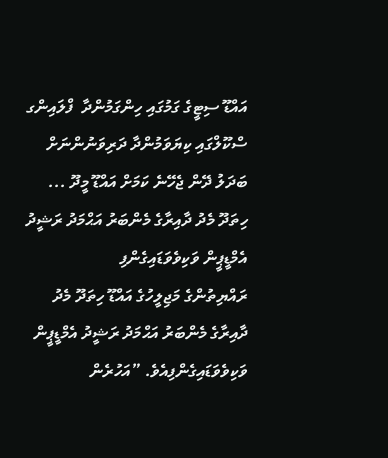އައްޑޫ ސިޓީގެ ގަމުގައި ހިންގަމުންދާ  ފްލައިންގ ސްކޫލްގައި ކިޔަވަމުންދާ ދަރިވަނުންނަށް ބަދަލު ދޭން ޖެހޭނެ ކަމަށް އައްޑޫ މީދޫ ...
ހިތަދޫ މެދު ދާއިރާގެ މެންބަރު އަޙްމަދު ރަޝީދު އެމްޑީޕީން ވަކިވެވަޑައިގެންފި
ރައްޔިތުންގެ މަޖިލީހުގެ އައްޑޫ ހިތަދޫ މެދު ދާއިރާގެ މެންބަރު އަޙްމަދު ރަޝީދު އެމްޑީޕީން ވަކިވެވަޑައިގެންފިއެވެ. ”އަހުރެން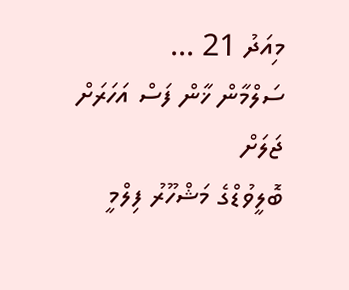މިއަދު 21 ...
ސަލްމާން ޚާން ފަސް އަހަރަށް ޖަލަށް
ބޮލީވުޑްގެ މަޝްހޫރު ފިލްމީ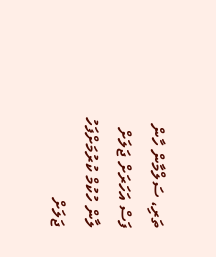ތަރި، ސަލްމާން ހާން ފަސް އަހަރަށް ޖަލަށް ލާން ހުކުމް ކުރުމަށްފަހު ޖަލަށް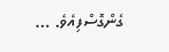ގެންގޮސްފިއެވެ. ...